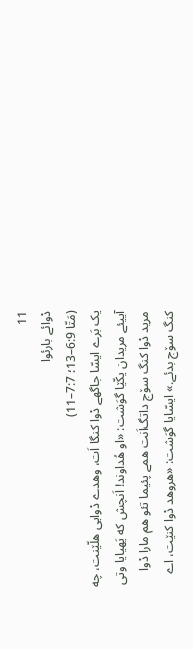11
دْوائے بارئوا
(مَتّا 6:9–13؛ 7:7–11)
یک بَرے ایسّا جاگهے دْوا کنگا اَت، وهدے دْوایی هلّێنت، چه آییئے مریدان یکّێا گوَشت: «او هُداوند! اَنچش که یَهیایا وتی مرید دْوا کنگ سۆج داتگ‌اَنت همے پئیما تئو هم مارا دْوا کنگ سۆج بدئے.» ایسّایا گوَشت: «هروهد دْوا کنێت، اے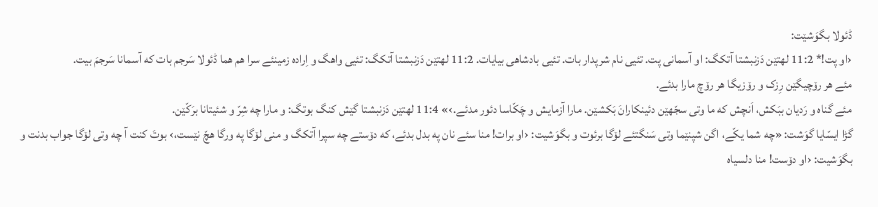ڈئولا بگوَشێت:
‹او پت!* 11:2 لهتێن دَزنبشتا آتکگ: او آسمانی پت. تئیی نام شرپدار بات. تئیی بادشاهی بیایات. 11:2 لهتێن دَزنبشتا آتکگ: تئیی واهگ و اِراده زمینئے سرا هم هما ڈئولا سَرجم بات که آسمانا سَرجمَ بیت.
مئے هر رۆچیگێن رِزک و رۆزیگا هر رۆچ مارا بدئے.
مئے گناه و رَدیان ببَکش، اَنچش که ما وتی سجّهێن دئینکارانَ بَکشێن. مارا آزمایش و چَکّاسا دئور مدئے.›» 11:4 لهتێن دَزنبشتا گێش کنگ بوتگ: و مارا چه شِرّ و شئیتانا برَکّێن.
گڑا ایسّایا گوَشت: «چه شما یکّے، اگن شپنێما وتی سَنگتئے لۆگا برئوت و بگوَشیت: ‹او برات! منا سئے نان په بدل بدئے، که دۆستے چه سپرا آتکگ و منی لۆگا په ورگا هچّ نێست،› بوتَ کنت آ چه وتی لۆگا جواب بدنت و بگوَشیت: ‹او دۆست! منا دلسیاه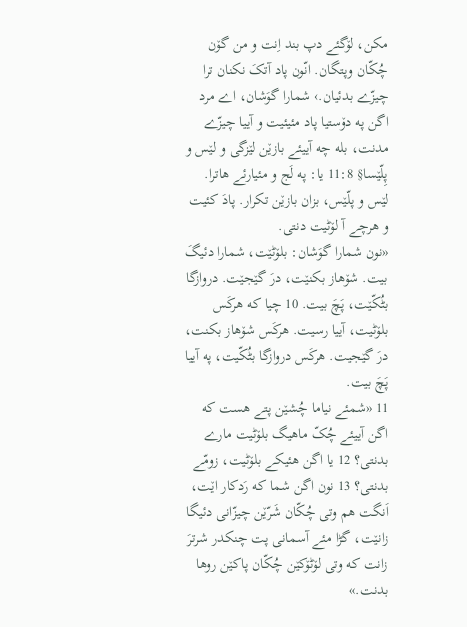مکن، لۆگئے دپ بند اِنت و من گۆن چُکّان وپتگان. انّون پاد آتکَ نکنان ترا چیزّے بدئیان.› شمارا گوَشان، اے مرد اگن په دۆستیا پاد مئیئیت و آییا چیزّے مدنت، بله چه آییئے بازێن لێزگی و لێس و پِلّێسا§ 11:8 یا: په لَج و مئیارئے هاترا. لێس و پلّێس، بزان بازێن تکرار. پادَ کئیت و هرچے آ لۆٹیت دنتی.
«نون شمارا گوَشان: بلۆٹێت، شمارا دئیگَ بیت. شۆهاز بکنێت، درَ گێجێت. دروازگا بٹُکّێت، پَچَ بیت. 10 چیا که هرکَس بلۆٹیت، آییا رسیت. هرکَس شۆهاز بکنت، درَ گێجیت. هرکَس دروازگا بٹُکّیت، په آییا پَچَ بیت.
11 «شمئے نیاما چُشێن پتے هست که اگن آییئے چُکّ ماهیگ بلۆٹیت مارے بدنتی؟ 12 یا اگن هئیکے بلۆٹیت، زومّے بدنتی؟ 13 نون اگن شما که رَدکار اێت، اَنگت هم وتی چُکّان شَرّێن چیزّانی دئیگا زانێت، گڑا مئے آسمانی پت چنکدر شرترَ زانت که وتی لۆٹۆکێن چُکّان پاکێن روها بدنت.»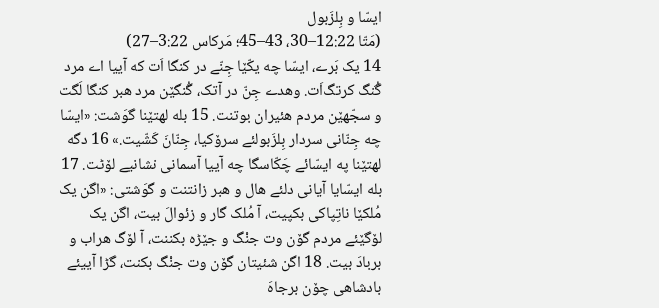ایسّا و بِلزَبول
(مَتّا 12:22–30، 43–45؛ مَرکاس 3:22–27)
14 یک بَرے، ایسّا چه یکّێا جِنّے در کنگا اَت که آییا اے مرد گُنگ کرتگ‌اَت. وهدے جِنّ در آتک، گُنگێن مرد هبر کنگا لَگت و سجّهێن مردم هئیران بوتنت. 15 بله لهتێنا گوَشت: «ایسّا چه جِنّانی سردار بِلزَبولئے سرۆکیا، جِنّانَ کَشّیت.» 16 دگه لهتێنا په ایسّائے چَکّاسگا چه آییا آسمانی نشانیے لۆٹت. 17 بله ایسّایا آیانی دلئے هال و هبر زانتنت و گوَشتی: «اگن یک مُلکێا ناتِپاکی بکپیت، آ مُلک گار و زئوالَ بیت، اگن یک لۆگێئے مردم گۆن وت جنْگ و جێڑه بکننت، آ لۆگ هراب و بربادَ بیت. 18 اگن شئیتان گۆن وت جنْگ بکنت، گڑا آییئے بادشاهی چۆن برجاهَ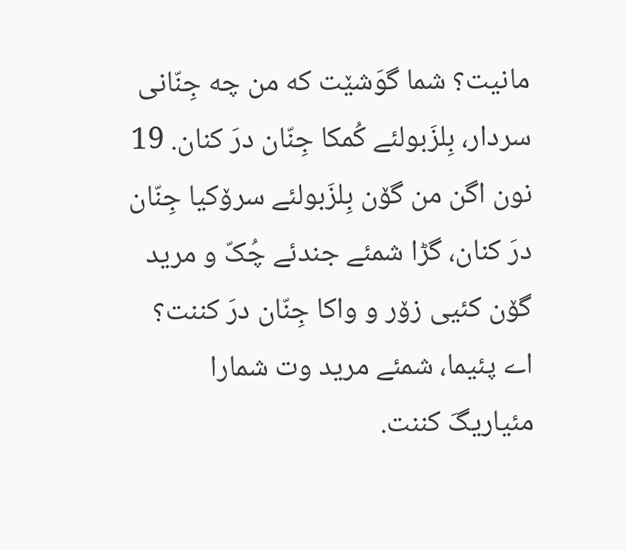مانیت؟ شما گوَشێت که من چه جِنّانی سردار، بِلزَبولئے کُمکا جِنّان درَ کنان. 19 نون اگن من گۆن بِلزَبولئے سرۆکیا جِنّان درَ کنان، گڑا شمئے جندئے چُکّ و مرید گۆن کئیی زۆر و واکا جِنّان درَ کننت؟ اے پئیما، شمئے مرید وت شمارا مئیاریگَ کننت.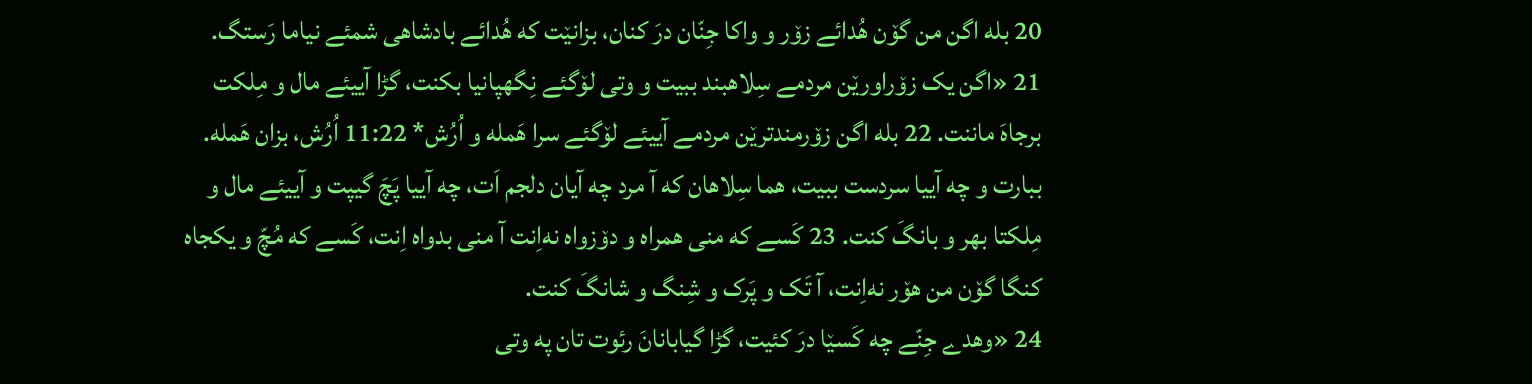20 بله اگن من گۆن هُدائے زۆر و واکا جِنّان درَ کنان، بزانێت که هُدائے بادشاهی شمئے نیاما رَستگ.
21 «اگن یک زۆراورێن مردمے سِلاهبند ببیت و وتی لۆگئے نِگهپانیا بکنت، گڑا آییئے مال و مِلکت برجاهَ ماننت. 22 بله اگن زۆرمندترێن مردمے آییئے لۆگئے سرا هَمله و اُرُش* 11:22 اُرُش، بزان هَمله. ببارت و چه آییا سردست ببیت، هما سِلاهان که آ مرد چه آیان دلجم اَت، چه آییا پَچَ گیپت و آییئے مال و مِلکتا بهر و بانگَ کنت. 23 کَسے که منی همراه و دۆزواه نه‌اِنت آ منی بدواه اِنت، کَسے که مُچّ و یکجاه کنگا گۆن من هۆر نه‌اِنت، آ تَک و پَرک و شِنگ و شانگَ کنت.
24 «وهدے جِنّے چه کَسێا درَ کئیت، گڑا گیابانانَ رئوت تان په وتی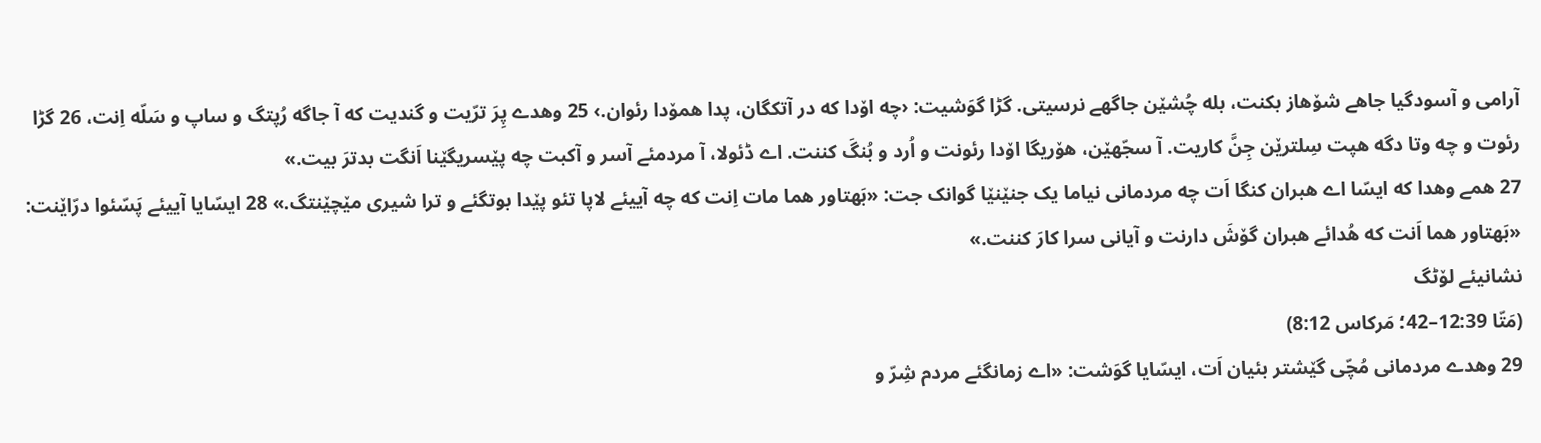آرامی و آسودگیا جاهے شۆهاز بکنت، بله چُشێن جاگهے نرسیتی. گڑا گوَشیت: ‹چه اۆدا که در آتکگان، پدا همۆدا رئوان.› 25 وهدے پِرَ ترّیت و گندیت که آ جاگه رُپتگ و ساپ و سَلّه اِنت، 26 گڑا رئوت و چه وتا دگه هپت سِلترێن جِنَّ کاریت. آ سجّهێن، هۆریگا اۆدا رئونت و اُرد و بُنگَ کننت. اے ڈئولا، آ مردمئے آسر و آکبت چه پێسریگێنا اَنگت بدترَ بیت.»
27 همے وهدا که ایسّا اے هبران کنگا اَت چه مردمانی نیاما یک جنێنێا گوانک جت: «بَهتاور هما مات اِنت که چه آییئے لاپا تئو پێدا بوتگئے و ترا شیری مێچێنتگ.» 28 ایسّایا آییئے پَسّئوا درّاێنت: «بَهتاور هما اَنت که هُدائے هبران گۆشَ دارنت و آیانی سرا کارَ کننت.»
نشانیئے لۆٹگ
(مَتّا 12:39–42؛ مَرکاس 8:12)
29 وهدے مردمانی مُچّی گێشتر بئیان اَت، ایسّایا گوَشت: «اے زمانگئے مردم شِرّ و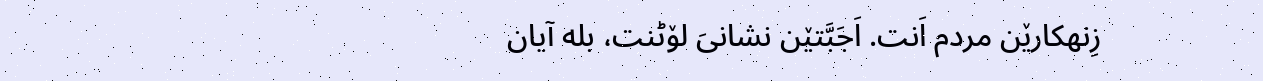زِنهکارێن مردم اَنت. اَجَبَّتێن نشانیَ لۆٹنت، بله آیان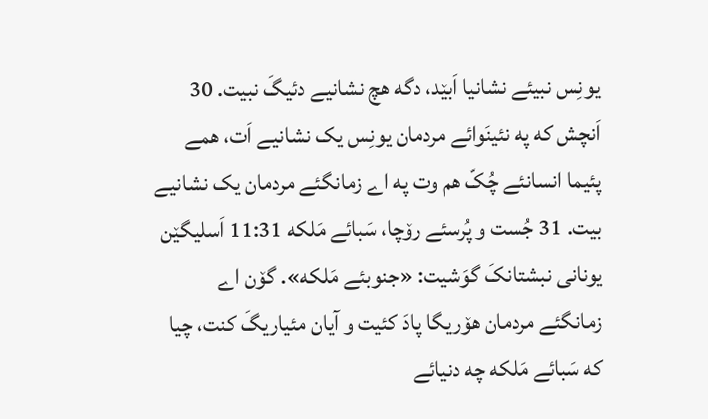یونِس نبیئے نشانیا اَبێد، دگه هچ نشانیے دئیگَ نبیت. 30 اَنچش که په نئینَوائے مردمان یونِس یک نشانیے اَت، همے پئیما انسانئے چُکّ هم وت په اے زمانگئے مردمان یک نشانیے بیت. 31 جُست و پُرسئے رۆچا، سَبائے مَلکه 11:31 اَسلیگێن یونانی نبشتانکَ گوَشیت: «جنوبئے مَلکه». گۆن اے زمانگئے مردمان هۆریگا پادَ کئیت و آیان مئیاریگَ کنت، چیا که سَبائے مَلکه چه دنیائے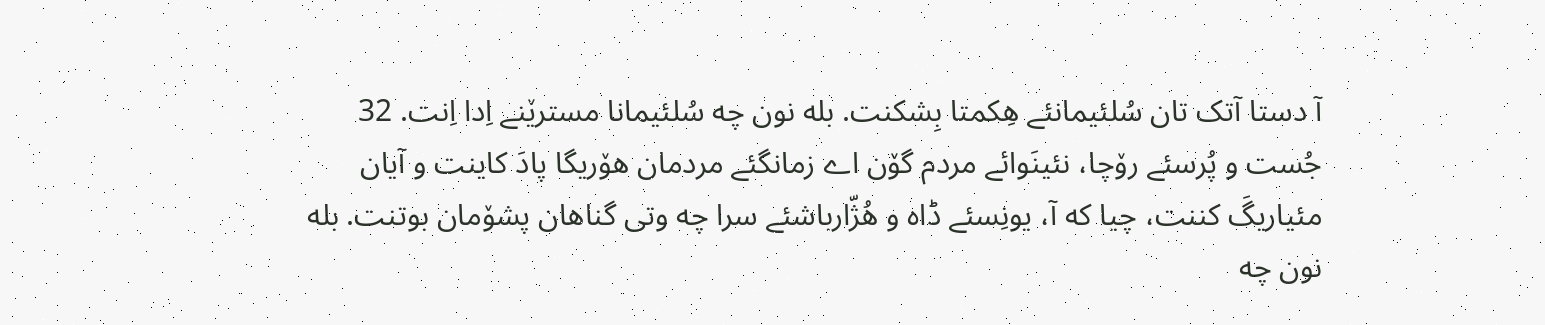آ دستا آتک تان سُلئیمانئے هِکمتا بِشکنت. بله نون چه سُلئیمانا مسترێنے اِدا اِنت. 32 جُست و پُرسئے رۆچا، نئینَوائے مردم گۆن اے زمانگئے مردمان هۆریگا پادَ کاینت و آیان مئیاریگَ کننت، چیا که آ، یونِسئے ڈاه و هُژّارباشئے سرا چه وتی گناهان پشۆمان بوتنت. بله نون چه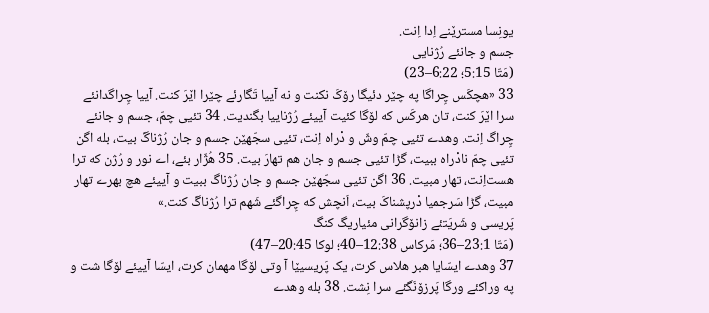یونِسا مسترێنے اِدا اِنت.
جسم و جانئے رُژنایی
(مَتّا 5:15؛ 6:22–23)
33 «هچکَس چِراگا په چێر دئیگا رۆکَ نکنت و نه آییا تَگارئے چێرا اێرَ کنت. آییا چِراگدانئے سرا اێرَ کنت، تان هرکَس که لۆگا کئیت آییئے رُژناییا بگندیت. 34 تئیی چمّ، جسم و جانئے چِراگ اِنت. وهدے تئیی چمّ وشّ و دْراه اِنت، تئیی سجّهێن جسم و جان رُژناگَ بیت، بله اگن تئیی چمّ نادْراه ببیت، گڑا تئیی جسم و جان هم تهارَ بیت. 35 هُژّار بئے، اے نور و رُژن که ترا هست‌اِنت، تهار مبیت. 36 اگن تئیی سجّهێن جسم و جان رُژناگ ببیت و آییئے هچ بهرے تهار مبیت، گڑا سَرجمیا دْرپشناکَ بیت، اَنچش که چِراگئے شَهم ترا رُژناگَ کنت.»
پَریسی و شَریَتئے زانۆگرانی مئیاریگ کنگ
(مَتّا 23:1–36؛ مَرکاس 12:38–40؛ لوکا 20:45–47)
37 وهدے ایسّایا هبر هلاس کرت، یک پَریسیێا آ وتی لۆگا مهمان کرت، ایسّا آییئے لۆگا شت و په وراکئے ورگا پَرزۆنَگئے سرا نِشت. 38 بله وهدے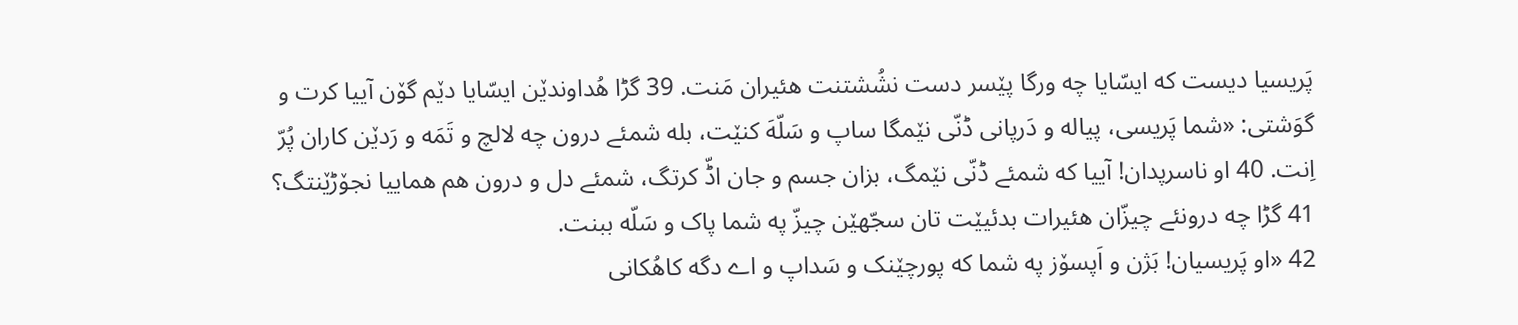پَریسیا دیست که ایسّایا چه ورگا پێسر دست نشُشتنت هئیران مَنت. 39 گڑا هُداوندێن ایسّایا دێم گۆن آییا کرت و گوَشتی: «شما پَریسی، پیاله و دَرپانی ڈنّی نێمگا ساپ و سَلّهَ کنێت، بله شمئے درون چه لالچ و تَمَه و رَدێن کاران پُرّ اِنت. 40 او ناسرپدان! آییا که شمئے ڈنّی نێمگ، بزان جسم و جان اڈّ کرتگ، شمئے دل و درون هم هماییا نجۆڑێنتگ؟ 41 گڑا چه درونئے چیزّان هئیرات بدئیێت تان سجّهێن چیزّ په شما پاک و سَلّه ببنت.
42 «او پَریسیان! بَژن و اَپسۆز په شما که پورچێنک و سَداپ و اے دگه کاهُکانی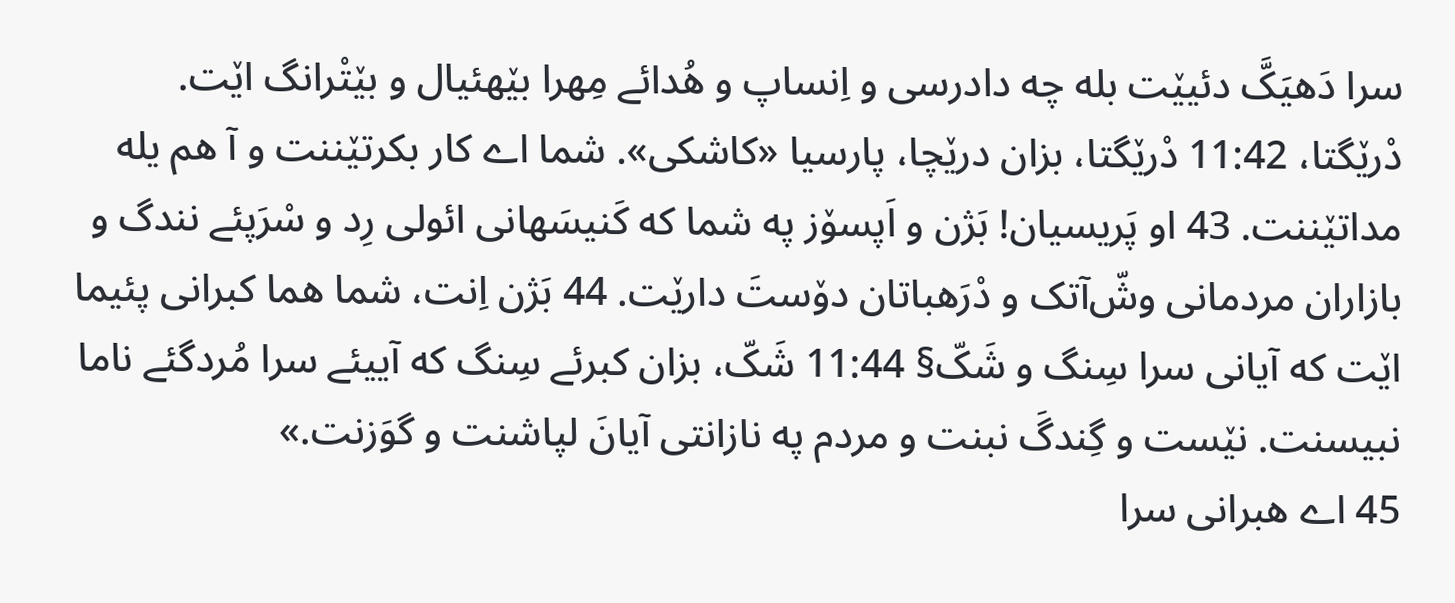سرا دَهیَکَّ دئیێت بله چه دادرسی و اِنساپ و هُدائے مِهرا بێهئیال و بێتْرانگ اێت. دْرێگتا، 11:42 دْرێگتا، بزان درێچا، پارسیا «کاشکی». شما اے کار بکرتێننت و آ هم یله مداتێننت. 43 او پَریسیان! بَژن و اَپسۆز په شما که کَنیسَهانی ائولی رِد و سْرَپئے نندگ و بازاران مردمانی وشّ‌آتک و دْرَهباتان دۆستَ دارێت. 44 بَژن اِنت، شما هما کبرانی پئیما اێت که آیانی سرا سِنگ و شَکّ§ 11:44 شَکّ، بزان کبرئے سِنگ که آییئے سرا مُردگئے ناما نبیسنت. نێست و گِندگَ نبنت و مردم په نازانتی آیانَ لپاشنت و گوَزنت.»
45 اے هبرانی سرا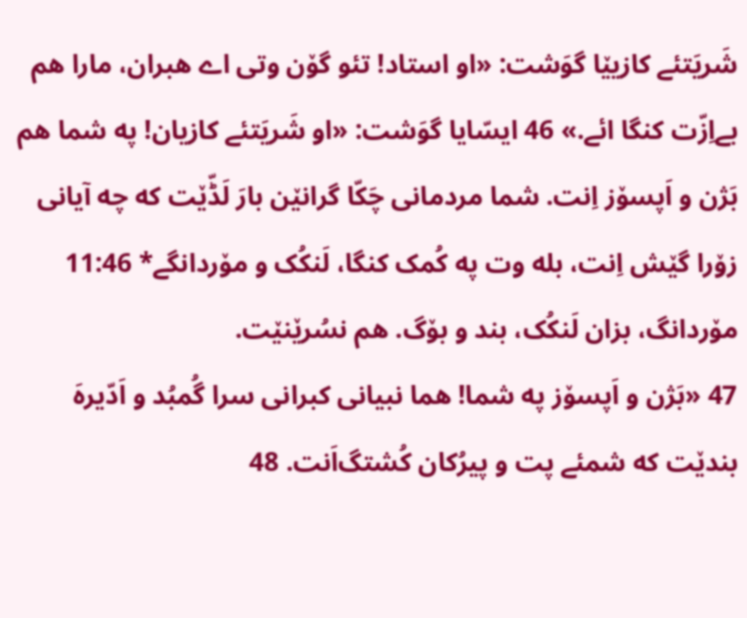شَریَتئے کازیێا گوَشت: «او استاد! تئو گۆن وتی اے هبران، مارا هم بےاِزّت کنگا ائے.» 46 ایسّایا گوَشت: «او شَریَتئے کازیان! په شما هم بَژن و اَپسۆز اِنت. شما مردمانی چَکّا گرانێن بارَ لَڈّێت که چه آیانی زۆرا گێش اِنت، بله وت په کُمک کنگا، لَنکُک و مۆردانگے* 11:46 مۆردانگ، بزان لَنکُک، بند و بۆگ. هم نسُرێنێت.
47 «بَژن و اَپسۆز په شما! هما نبیانی کبرانی سرا گُمبُد و اَدّیرهَ بندێت که شمئے پت و پیرُکان کُشتگ‌اَنت. 48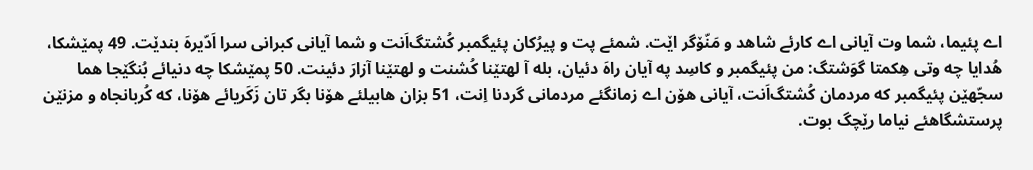اے پئیما، شما وت آیانی اے کارئے شاهد و مَنّۆگر اێت. شمئے پت و پیرُکان پئیگمبر کُشتگ‌اَنت و شما آیانی کبرانی سرا اَدّیرهَ بندێت. 49 پمێشکا، هُدایا چه وتی هِکمتا گوَشتگ: من پئیگمبر و کاسِد په آیان راهَ دئیان، بله آ لهتێنا کُشنت و لهتێنا آزارَ دئینت. 50 پمێشکا چه دنیائے بُنگێجا هما سجّهێن پئیگمبر که مردمان کُشتگ‌اَنت، آیانی هۆن اے زمانگئے مردمانی گردنا اِنت، 51 بزان هابیلئے هۆنا بگر تان زَکَریائے هۆنا، که کُربانجاه و مزنێن پرستشگاهئے نیاما رێچگ بوت.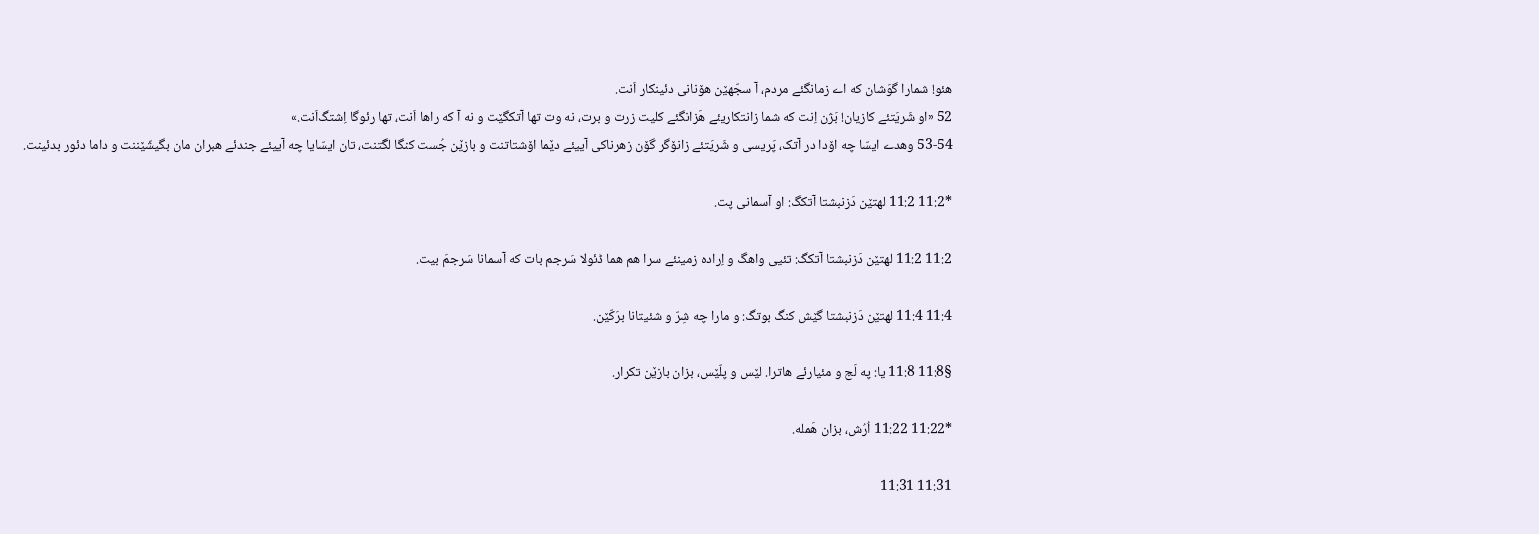هئو! شمارا گوَشان که اے زمانگئے مردم، آ سجّهێن هۆنانی دئینکار اَنت.
52 «او شَریَتئے کازیان! بَژن اِنت که شما زانتکاریئے هَزانگئے کلیت زرت و برت، نه وت تها آتکگێت و نه آ که راها اَنت، تها رئوگا اِشتگ‌اَنت.»
53-54 وهدے ایسّا چه اۆدا در آتک، پَریسی و شَریَتئے زانۆگر گۆن زهرناکی آییئے دێما اۆشتاتنت و بازێن جُست کنگا لگّتنت، تان ایسّایا چه آییئے جندئے هبران مان بگیشّێننت و داما دئور بدئینت.

*11:2 11:2 لهتێن دَزنبشتا آتکگ: او آسمانی پت.

11:2 11:2 لهتێن دَزنبشتا آتکگ: تئیی واهگ و اِراده زمینئے سرا هم هما ڈئولا سَرجم بات که آسمانا سَرجمَ بیت.

11:4 11:4 لهتێن دَزنبشتا گێش کنگ بوتگ: و مارا چه شِرّ و شئیتانا برَکّێن.

§11:8 11:8 یا: په لَج و مئیارئے هاترا. لێس و پلّێس، بزان بازێن تکرار.

*11:22 11:22 اُرُش، بزان هَمله.

11:31 11:31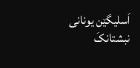اَسلیگێن یونانی نبشتانکَ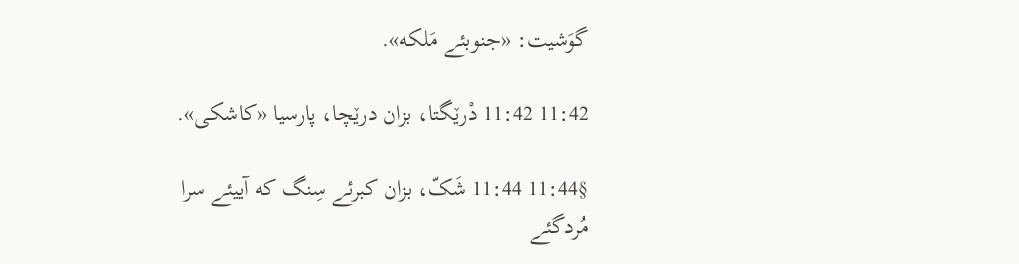گوَشیت: «جنوبئے مَلکه».

11:42 11:42 دْرێگتا، بزان درێچا، پارسیا «کاشکی».

§11:44 11:44 شَکّ، بزان کبرئے سِنگ که آییئے سرا مُردگئے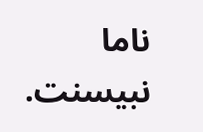ناما نبیسنت.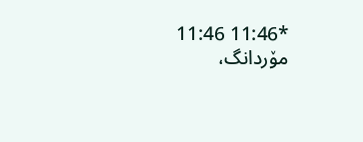*11:46 11:46 مۆردانگ،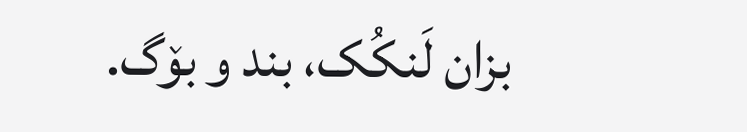بزان لَنکُک، بند و بۆگ.